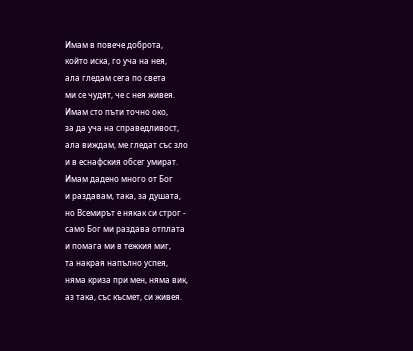Имам в повече доброта,
който иска, го уча на нея,
ала гледам сега по света
ми се чудят, че с нея живея.
Имам сто пъти точно око,
за да уча на справедливост,
ала виждам, ме гледат със зло
и в еснафския обсег умират.
Имам дадено много от Бог
и раздавам, така, за душата,
но Всемирът е някак си строг -
само Бог ми раздава отплата
и помага ми в тежкия миг,
та накрая напълно успея,
няма криза при мен, няма вик,
аз така, със късмет, си живея.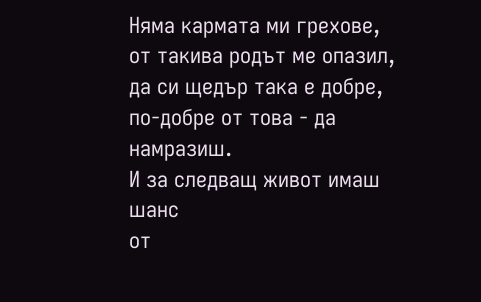Няма кармата ми грехове,
от такива родът ме опазил,
да си щедър така е добре,
по-добре от това - да намразиш.
И за следващ живот имаш шанс
от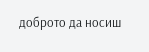доброто да носиш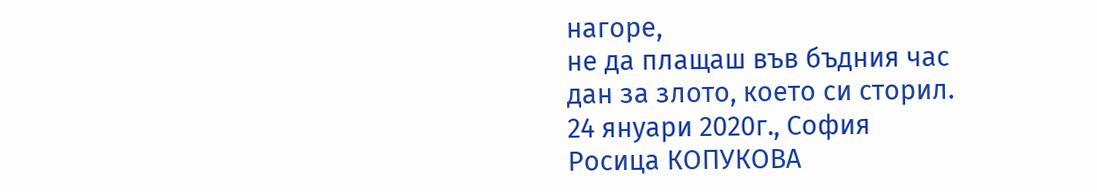нагоре,
не да плащаш във бъдния час
дан за злото, което си сторил.
24 януари 2020г., София
Росица КОПУКОВА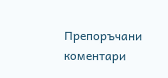Препоръчани коментари